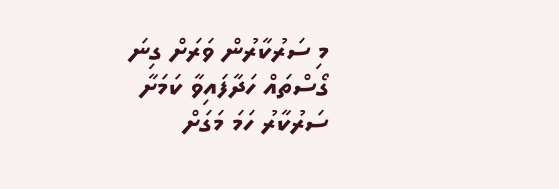މި ސަރުކާރުން ވަރަށް ގިނަ ގޯސްތައް ހަދާފައިވާ ކަމަށާ ސަރުކާރު ހަމަ މަގަށް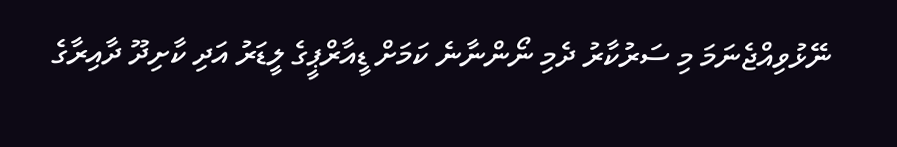ނޭޅުވިއްޖެނަމަ މި ސަރުކާރު ދެމި ނޯންނާނެ ކަމަށް ޑީއާރްޕީގެ ލީޑަރު އަދި ކާށިދޫ ދާއިރާގެ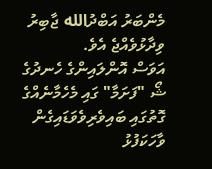މެންބަރު އަބްދުالله ޖާބިރު ވިދާޅުވެއްޖެ އެވެ.
އަވަސް އޮންލައިންގެ ހެނދުގެ ޝޯ "ފަށަމާ" ގައި މެހެމާނެއްގެ ގޮތުގައި ބައިވެރިވެވަޑައިގެން ވާހަކަފުޅު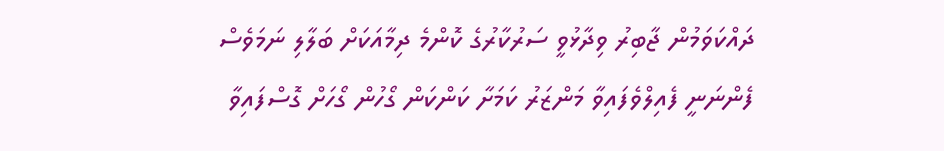ދައްކަވަމުން ޖާބިރު ވިދާޅުވީ ސަރުކާރުގެ ކޮންމެ ދިމާއަކަށް ބަލާލި ނަމަވެސް ފެންނަނީ ފެއިލްވެފައިވާ މަންޒަރު ކަމަށާ ކަންކަން ގޯހުން ގޯހަށް ގޮސްފައިވާ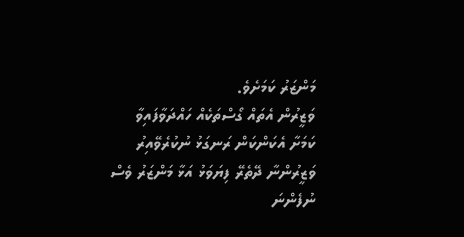މަންޒަރު ކަމަށެވެ.
ވަޒީރުން އެތައް ގޯސްތަކެއް ހައްދަވާފައިވާ ކަމަށާ އެކަންކަން ރަނގަޅު ނުކުރެވޭއިރު ވަޒީރުންނާ ދޭތެރޭ ފިޔަވަޅު އަޅާ މަންޒަރު ވެސް ނުފެންނަ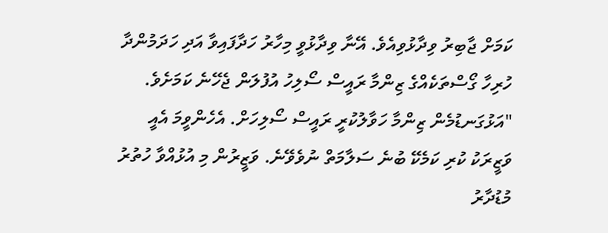ކަމަށް ޖާބިރު ވިދާޅުވިއެވެ. އޭނާ ވިދާޅުވީ މިހާރު ހަދާފައިވާ އަދި ހަދަމުންދާ ހުރިހާ ގޯސްތަކެއްގެ ޒިންމާ ރައީސް ސޯލިހު އުފުލަން ޖެހޭނެ ކަމަށެވެ.
"އަޅުގަނޑުމެން ޒިންމާ ހަވާލުކުރީ ރައީސް ސޯލިހަށް. އެހެންވީމަ އެއީ ވަޒީރަކު ކުރި ކަމެކޭ ބުނެ ސަލާމަތް ނުވެވޭނެ. ވަޒީރުން މި އުޅުއްވާ ހުތުރު މުޑުދާރު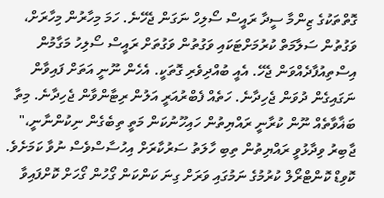ގޮތްތަކުގެ ޒިންމާ ސީދާ ރައީސް ސޯލިހް ނަގަން ޖެހޭނެ. ހަމަ މިހާރުން މިހާރަށް، ވަގުތުން ސަލާމަތް ކުރުމަށްޓަކައި ވަގުތުން ވަގުތަށް ރައީސް ސޯލިހު މަގާމުން އިސްތިއުފާދެއްވަން ޖެހޭ. އެއީ ބުއްދިވެރި ގޮތަކީ. އެހެން ނޫނީ އަތަށް ފައިވާން ނަގައިގެން ދުވަން ޖެހިދާނެ. ހަތެއް ފެބްރުއަރީ އަލުން ރިޓާންވާން ޖެހިދާނެ. މިތާ ބަޣާވާތެއް ނޫން ކުރާނީ ރައްޔިތުން ހައިހޫނުކަން މަތީ ތިބެގެން ނިކުންނާނީ،"
ޖާބިރު ވިދާޅުވީ ރައްޔިތުން ތިބި ހާލަތު ސަރުކާރަށް އިހުސާސްވެސް ނުވާ ކަމަށެވެ. ކޮވިޑް ކޮންޓްރޯލް ކުރުމުގެ ނަމުގައި ވަރަށް ގިނަ ކަންކަން ގޯހުން ގޯހަށް ކޮށްފައިވާ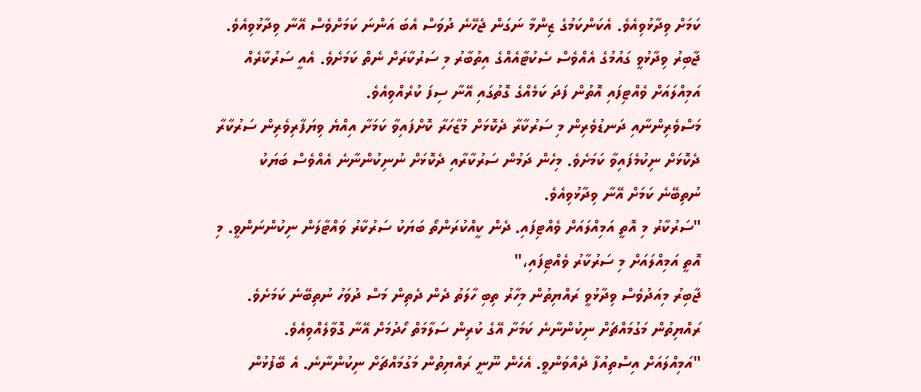ކަމަށް ވިދާޅުވިއެވެ. އެކަންކަމުގެ ޒިންމާ ނަގަން ޖެހޭނެ ދުވަސް އެބަ އަންނަ ކަމަށްވެސް އޭނާ ވިދާޅުވިއެވެ.
ޖާބިރު ވިދާޅުވީ ގައުމުގެ އެއްވެސް ސެކުޓާއެއްގެ އިތުބާރު މި ސަރުކާރަށް ނެތް ކަމަށެވެ. އެއީ ސަރުކާރެއް އަމިއްލައަށް ވެއްޓިފައި އޮތުން ފަދަ ކަމެއްގެ ގޮތުގައި އޭނާ ސިފަ ކުރެއްވިއެވެ.
މަސްވެރިންނާއި ދަނޑުވެރިން މި ސަރުކާރާ ދެކޮޅަށް މުޒާހަރާ ކޮށްފައިވާ ކަމަށާ އިއްޔެ ވިޔަފާރިވެރިން ސަރުކާރާ ދެކޮޅަށް ނިކުމެފައިވާ ކަމަށެވެ. މިހެން ދަމުން ސަރުކާރާއި ދެކޮޅަށް ނުނިކުންނާނެ އެއްވެސް ބަޔަކު ނުތިބޭނެ ކަމަށް އޭނާ ވިދާޅުވިއެވެ.
"ސަރުކާރު މި އޮތީ އަމިއްލައަށް ވެއްޓިފައި. ދެން ކީއްކުރަންތޯ ބަޔަކު ސަރުކާރު ވައްޓާލަން ނިކުންނަންވީ. މި އޮތީ އަމިއްލައަށް މި ސަރުކާރު ވެއްޓިފައި،"
ޖާބިރު މިއަދުވެސް ވިދާޅުވީ ރައްޔިތުން މިހާރު ތިބި ހާލަތު ދެން ދެތިން މަސް ދުވަހު ނުތިބޭނެ ކަމަށެވެ. ރައްޔިތުން މަގުމައްޗަށް ނިކުންނާނެ ކަމަށާ އޭގެ ކުރިން ސަލާމަތް ހޯދުމަށް އޭނާ ގޮވާލެއްވިއެވެ.
"އަމިއްލައަށް އިސްތިއުފާ ދެއްވަންވީ. އެހެން ނޫނީ ރައްޔިތުން މަގުމައްޗަށް ނިކުންނާނެ. އެ ބޭފުޅުން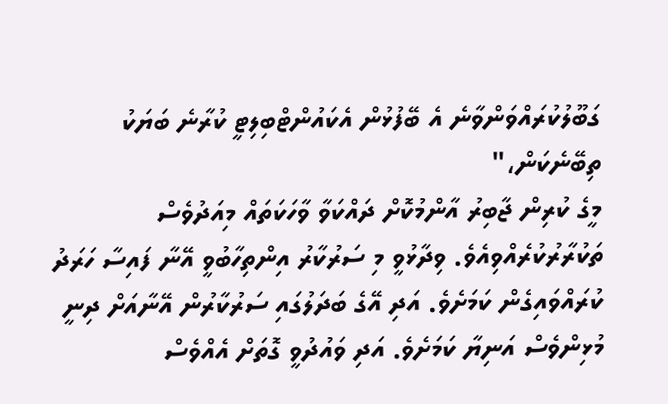ގަބޫލުކުރައްވަންވާނެ އެ ބޭފުޅުން އެކައުންޓްބިލިޓީ ކުރާނެ ބަޔަކު ތިބޭނެކަން،"
މީގެ ކުރިން ޖާބިރު އާންމުކޮށް ދައްކަވާ ވާހަކަތައް މިއަދުވެސް ތަކުރާރުކުރެއްވިއެވެ. ވިދާޅުވީ މި ސަރުކާރު އިންތިހާބުވީ އޭނާ ފައިސާ ހަރަދު ކުރައްވައިގެން ކަމަށެވެ. އަދި އޭގެ ބަދަލުގައި ސަރުކާރުން އޭނާއަށް ދިނީ މުޅިންވެސް އަނިޔާ ކަމަށެވެ. އަދި ވައުދުވީ ގޮތަށް އެއްވެސް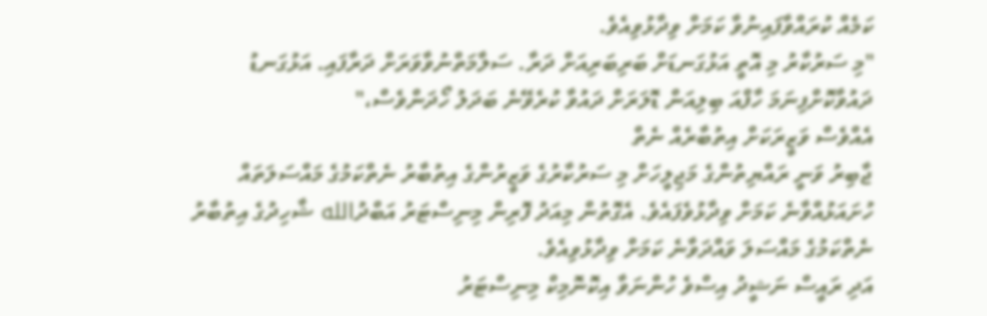ކަމެއް ކުރައްވާފައިނުވާ ކަމަށް ވިދާޅުވިއެވެ.
"މި ސަރުކާރު މި އޮތީ އަޅުގަނޑަށް ބަރިބަރިއަށް ދަރާ. ސަލާމަތްނުވާވަރަށް ދަރާފައި. އަޅުގަނޑު ދައުވާކޮށްފިނަމަ ހާފްއަ ބިލިއަން ޑޮލަރަށް ދައުވާ ކުރެވޭނެ ބަދަލު ހޯދަންވެސް،"
އެއްވެސް ވަޒީރަކަށް އިތުބާރެއް ނެތް
ޖާބިރު ވަނީ ރައްޔިތުންގެ މަޖިލީހަށް މި ސަރުކާރުގެ ވަޒީރުންގެ އިތުބާރު ނެތްކަމުގެ މައްސަލަތައް ހުށައަޅުއްވާނެ ކަމަށް ވިދާޅުވެފައެވެ. އެގޮތުން މިއަދު ފޮރިން މިނިސްޓަރު އަބްދުالله ޝާހިދުގެ އިތުބާރު ނެތްކަމުގެ މައްސަލަ ވައްދަވާނެ ކަމަށް ވިދާޅުވިއެވެ.
އަދި ރައީސް ނަޝީދު އިސްވެ ހުންނަވާ އިކޮނޮމިކް މިނިސްޓަރު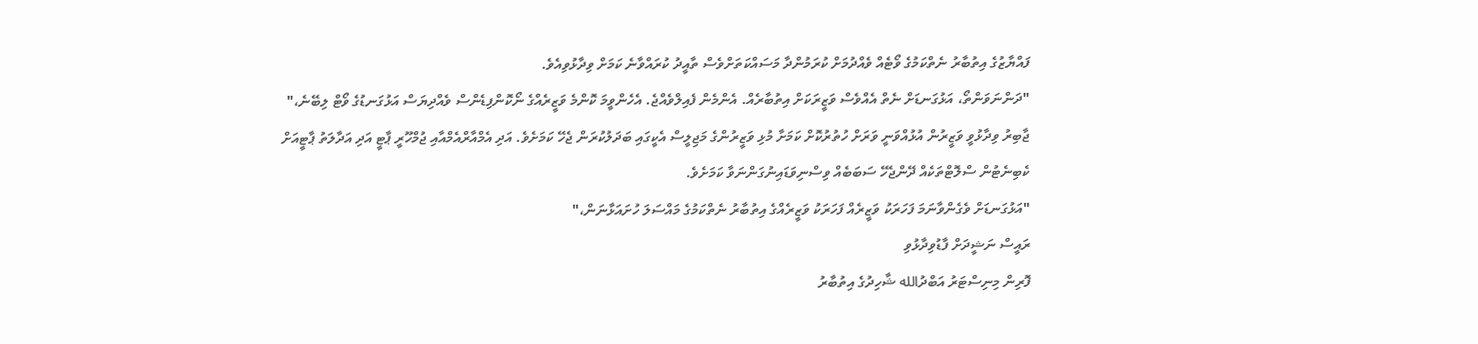ފައްޔާޒުގެ އިތުބާރު ނެތްކަމުގެ ވޯޓެއް ވެއްދުމަށް ކުރަމުންދާ މަސައްކަތަށްވެސް ތާއީދު ކުރައްވާނެ ކަމަށް ވިދާޅުވިއެވެ.
"ދަންނަވަންތޯ، އަޅުގަނޑަށް ނެތް އެއްވެސް ވަޒީރަކަށް އިތުބާރެއް. އެންމެން ފެއިލްވެއްޖެ. އެހެންވީމަ ކޮންމެ ވަޒީރެއްގެ ނޯކޮންފިޑެންސް ވެއްދިޔަސް އަޅުގަނޑުގެ ވޯޓް ލިބޭނެ،"
ޖާބިރު ވިދާޅުވީ ވަޒީރުން އުޅުއްވަނީ ވަރަށް ހުތުރުކޮށް ކަމަށާ މުޅި ވަޒީރުންގެ މަޖިލީސް އެކީގައި ބަދަލުކުރަން ޖެހޭ ކަމަށެވެ. އަދި އެމްއާރްއެމްއާއި ޖުމްހޫރީ ޕާޓީ އަދި އަދާލަތު ޕާޓީއަށް ކެބިނެޓުން ސްލޮޓްތަކެއް ދޭންޖެހޭ ސަބަބެއް ވިސްނިވަޑައިނުގަންނަވާ ކަމަށެވެ.
"އަޅުގަނޑަށް ވެގެންވާނަމަ ފަހަރަކު ވަޒީރެއް ފަހަރަކު ވަޒީރެއްގެ އިތުބާރު ނެތްކަމުގެ މައްސަލަ ހުށައަޅާނަން،"
ރައީސް ނަޝީދަށް ފާޑުވިދާޅުވި
ފޮރިން މިނިސްޓަރު އަބްދުالله ޝާހިދުގެ އިތުބާރު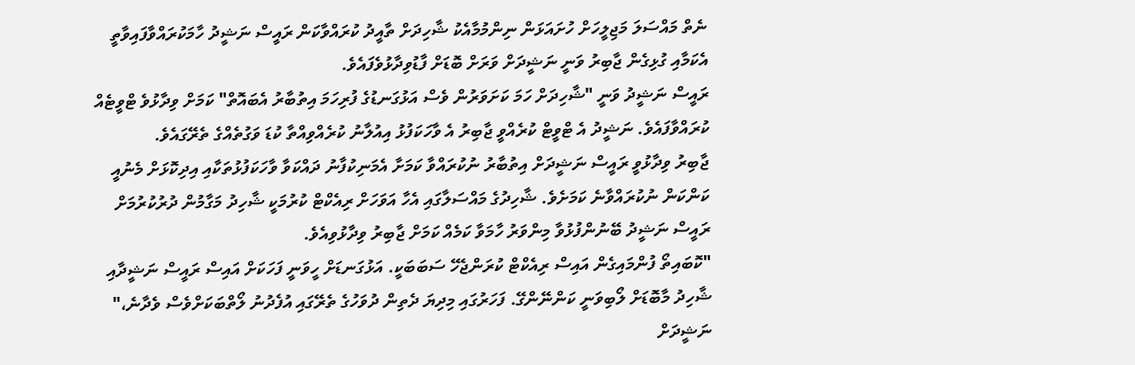ނެތް މައްސަލަ މަޖިލީހަށް ހުށައަޅަން ނިންމުމާއެކު ޝާހިދަށް ތާއީދު ކުރައްވާކަން ރައީސް ނަޝީދު ހާމަކުރައްވާފައިވާތީ އެކަމާއި ގުޅިގެން ޖާބިރު ވަނީ ނަޝީދަށް ވަރަށް ބޮޑަށް ފާޑުވިދާޅުވެފައެވެ.
ރައީސް ނަޝީދު ވަނީ "ޝާހިދަށް ހަމަ ކަށަވަރުން ވެސް އަޅުގަނޑުގެ ފުރިހަމަ އިތުބާރު އެބައޮތް" ކަމަށް ވިދާޅުވެ ޓްވީޓެއް ކުރައްވާފައެވެ. ނަޝީދު އެ ޓްވީޓް ކުރެއްވީ ޖާބިރު އެ ވާހަކަފުޅު އިއުލާނު ކުރެއްވިއްތާ ކުޑަ ވަގުތެއްގެ ތެރޭގައެވެ.
ޖާބިރު ވިދާޅުވީ ރައީސް ނަޝީދަށް އިތުބާރު ނުކުރައްވާ ކަމަށާ އެމަނިކުފާނު ދައްކަވާ ވާހަކަފުޅުތަކާއި އިދިކޮޅަށް މެނުއީ ކަންކަން ނުކުރައްވާނެ ކަމަށެވެ. ޝާހިދުގެ މައްސަލާގައި އެހާ އަވަހަށް ރިއެކްޓް ކުރުމަކީ ޝާހިދު މަގާމުން ދުރުކުރުމަށް ރައީސް ނަޝީދު ބޭނުންފުޅުވާ މިންވަރު ހާމަވާ ކަމެއް ކަމަށް ޖާބިރު ވިދާޅުވިއެވެ.
"ކޮބައިތޯ ފުންމައިގެން އައިސް ރިއެކްޓް ކުރަންޖެހޭ ސަބަބަކީ. އަޅުގަނޑަށް ހީވަނީ ފަހަކަށް އައިސް ރައީސް ނަޝީދާއި ޝާހިދު މާބޮޑަށް ލޯބިވަނީ ކަންނޭންގޭ. ފަހަރުގައި މިދިޔަ ދެތިން ދުވަހުގެ ތެރޭގައި އުފެދުނު ލޯތްބަކަށްވެސް ވެދާނެ،" ނަޝީދަށް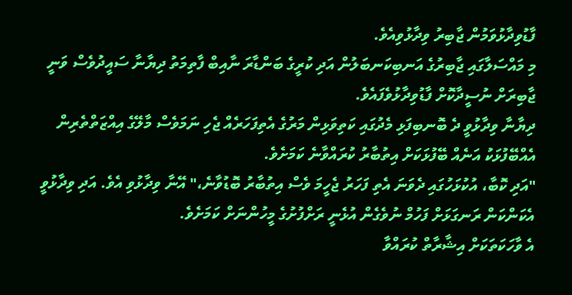ފާޑުވިދާޅުވަމުން ޖާބިރު ވިދާޅުވިއެވެ.
މި މައްސަލާގައި ޖާބިރުގެ އަނބިކަނބަލުން އަދި ކުރީގެ ބަންޑާރަ ނާއިބް ފާތިމަތު ދިޔާނާ ސައީދުވެސް ވަނީ ޖާބިރަށް ނުސީދާކޮށް ފާޑުވިދާޅުވެފައެވެ.
ދިޔާނާ ވިދާޅުވީ ދެ ބޮނބިފަޅި މެދުގައި ކަތިވަޅިން މަރުގެ އެތިފަހަރެއް ޖެހި ނަމަވެސް މާލޭގެ އިއްޒަތްތެރިން އެއްބޭފުޅަކު އަނެއް ބޭފުޅަކަށް އިތުބާރު ކުރައްވާނެ ކަމަށެވެ.
"އަދި ކޮބާ، އުކުޅަހުގައި ދެވަނަ އެތި ފަހަރު ޖެހީމަ ވެސް އިތުބާރު ބޮޑުވާނެ،" އޭނާ ވިދާޅުވި އެވެ. އަދި ވިދާޅުވީ އެކަންކަން ރަނގަޅަށް ފަހުމް ނުވެގެން އުޅެނީ ރަށްފުށުގެ މީހުންނަށް ކަމަށެވެ.
އެ ވާހަކަތަކަށް އިޝާރާތް ކުރައްވާ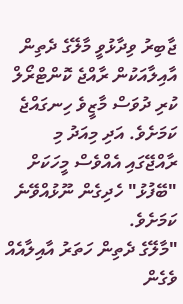ޖާބިރު ވިދާޅުވީ މާލޭގެ ދެތިން އާއިލާއަކުން ރާއްޖެ ކޮންޓްރޯލް ކުރި ދުވަސް މާޒީވެ ހިނގައްޖެ ކަމަށެވެ. އަދި މިއަދު މި ރާއްޖޭގައި އެއްވެސް މީހަކަށް "ބޭފުޅު" ހެދިގެން ނޫޅުއްވޭނެ ކަމަށެވެ.
"މާލޭގެ ދެތިން ހަތަރު އާއިލާއެއް ވެގެން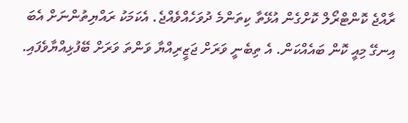ރާއްޖެ ކޮންޓްރޯލް ކޮށްގެން އުޅޭތާ ކިތަންމެ ދުވަހެއްވެއްޖެ. އެކަމަކު ރައްޔިތުންނަށް އެބަ އިނގޭ މިއީ ކޮން ބައެއްކަން. އެ ތިބެނީ ވަރަށް ޖަޒީރިއްޔާ ވަންތަ ވަރަށް ބޭފުޅިއްޔާވެފައި.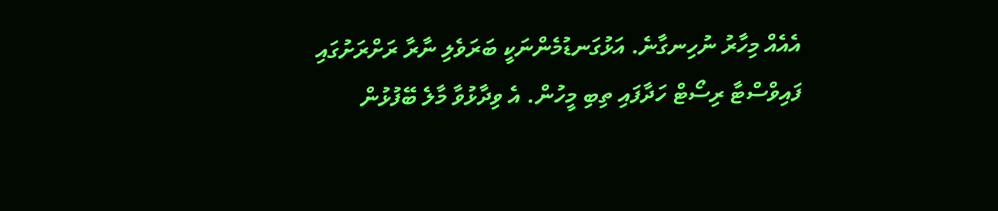އެއެއް މިހާރު ނުހިނގާނެ. އަޅުގަނޑުމެންނަކީ ބަރަވެލި ނާރާ ރަށްރަށުގައި ފައިވްސްޓާ ރިސޯޓް ހަދާފައި ތިބި މީހުން. އެ ވިދާޅުވާ މާލެ ބޭފުޅުން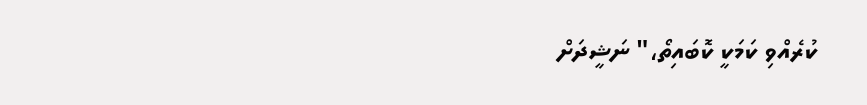ކުރެއްވި ކަމަކީ ކޮބައިތޯ،" ނަޝީދަށް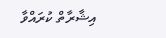އިޝާރާތް ކުރައްވާ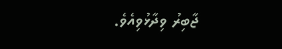ޖާބިރު ވިދާޅުވިއެވެ.